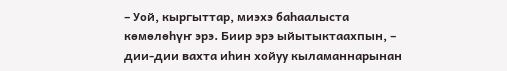– Уой, кыргыттар, миэхэ баһаалыста көмөлөһүҥ эрэ. Биир эрэ ыйытыктаахпын, – дии-дии вахта иһин хойуу кыламаннарынан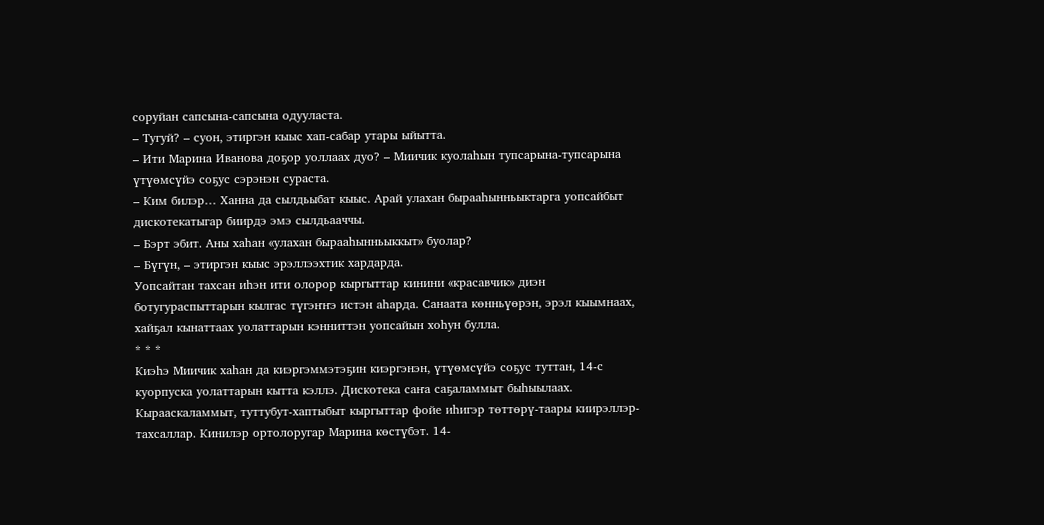соруйан сапсына-сапсына одууласта.
– Тугуй? – суон, этиргэн кыыс хап-сабар утары ыйытта.
– Ити Марина Иванова доҕор уоллаах дуо? – Миичик куолаһын тупсарына-тупсарына үтүөмсүйэ соҕус сэрэнэн сураста.
– Ким билэр… Ханна да сылдьыбат кыыс. Арай улахан бырааһынньыктарга уопсайбыт дискотекатыгар биирдэ эмэ сылдьааччы.
– Бэрт эбит. Аны хаһан «улахан бырааһынньыккыт» буолар?
– Бүгүн, – этиргэн кыыс эрэллээхтик хардарда.
Уопсайтан тахсан иһэн ити олорор кыргыттар кинини «красавчик» диэн ботугураспыттарын кылгас түгэҥҥэ истэн аһарда. Санаата көнньүөрэн, эрэл кыымнаах, хайҕал кынаттаах уолаттарын кэнниттэн уопсайын хоһун булла.
* * *
Киэһэ Миичик хаһан да киэргэммэтэҕин киэргэнэн, үтүөмсүйэ соҕус туттан, 14-с куорпуска уолаттарын кытта кэллэ. Дискотека саҥа саҕаламмыт быһыылаах. Кырааскаламмыт, туттубут-хаптыбыт кыргыттар фойе иһигэр төттөрү-таары киирэллэр-тахсаллар. Кинилэр ортолоругар Марина көстүбэт. 14-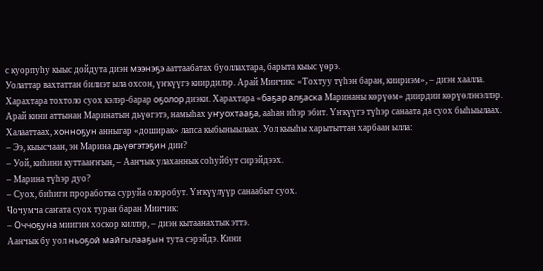с куорпуһу кыыс дойдута диэн мээнэҕэ ааттаабатах буоллахтара, барыта кыыс үөрэ.
Уолаттар вахтаттан билиэт ыла охсон, үҥкүүгэ киирдилэр. Арай Миичик: «Тохтуу түһэн баран, киириэм», – диэн хаалла. Харахтара тохтоло суох кэлэр-барар оҕолор диэки. Харахтара «баҕар алҕаска Маринаны көрүөм» диирдии көрүөлэнэллэр. Арай кини аттынан Маринатын дьүөгэтэ, намыһах уҥуохтааҕа, ааһан иһэр эбит. Үҥкүүгэ түһэр санаата да суох быһыылаах. Халааттаах, хонноҕун анныгар «доширак» лапса кыбыныылаах. Уол кыыһы харытыттан харбаан ылла:
– Ээ, кыысчаан, эн Марина дьүөгэтэҕин дии?
– Уой, киһини куттааҥҥын, – Аанчык улаханнык соһуйбут сирэйдээх.
– Марина түһэр дуо?
– Суох, биһиги проработка суруйа олоробут. Үҥкүүлүүр санаабыт суох.
Чочумча саҥата суох туран баран Миичик:
– Оччоҕуна миигин хоскор киллэр, – диэн кытаанахтык эттэ.
Аанчык бу уол ньоҕой майгылааҕын тута сэрэйдэ. Кини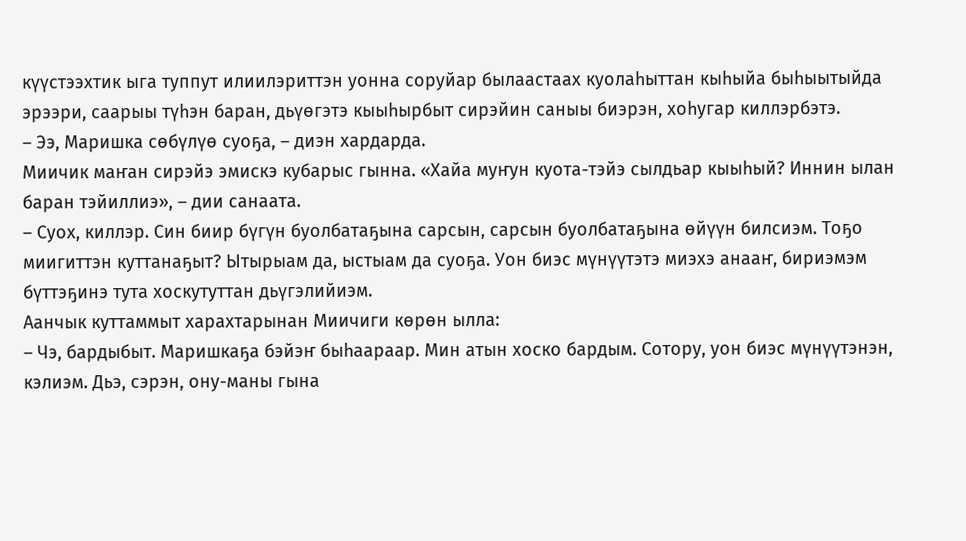күүстээхтик ыга туппут илиилэриттэн уонна соруйар былаастаах куолаһыттан кыһыйа быһыытыйда эрээри, саарыы түһэн баран, дьүөгэтэ кыыһырбыт сирэйин саныы биэрэн, хоһугар киллэрбэтэ.
– Ээ, Маришка сөбүлүө суоҕа, – диэн хардарда.
Миичик маҥан сирэйэ эмискэ кубарыс гынна. «Хайа муҥун куота-тэйэ сылдьар кыыһый? Иннин ылан баран тэйиллиэ», – дии санаата.
– Суох, киллэр. Син биир бүгүн буолбатаҕына сарсын, сарсын буолбатаҕына өйүүн билсиэм. Тоҕо миигиттэн куттанаҕыт? Ытырыам да, ыстыам да суоҕа. Уон биэс мүнүүтэтэ миэхэ анааҥ, бириэмэм бүттэҕинэ тута хоскутуттан дьүгэлийиэм.
Аанчык куттаммыт харахтарынан Миичиги көрөн ылла:
– Чэ, бардыбыт. Маришкаҕа бэйэҥ быһаараар. Мин атын хоско бардым. Сотору, уон биэс мүнүүтэнэн, кэлиэм. Дьэ, сэрэн, ону-маны гына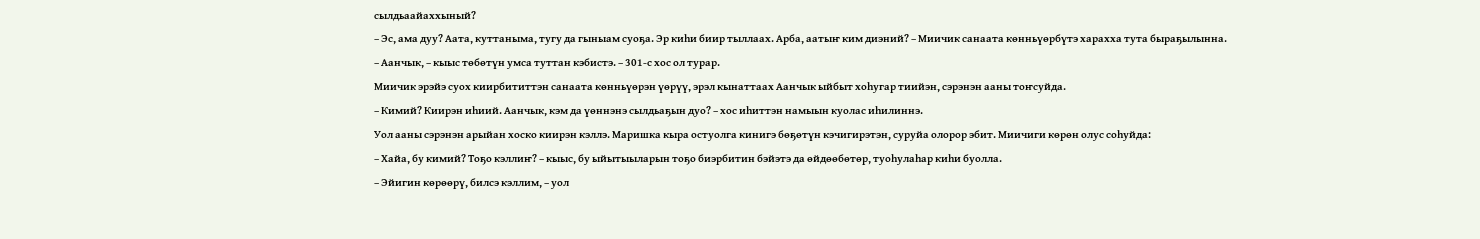сылдьаайаххыный?
– Эс, ама дуу? Аата, куттаныма, тугу да гыныам суоҕа. Эр киһи биир тыллаах. Арба, аатыҥ ким диэний? – Миичик санаата көнньүөрбүтэ харахха тута быраҕылынна.
– Аанчык, – кыыс төбөтүн умса туттан кэбистэ. – 301-с хос ол турар.
Миичик эрэйэ суох киирбититтэн санаата көнньүөрэн үөрүү, эрэл кынаттаах Аанчык ыйбыт хоһугар тиийэн, сэрэнэн ааны тоҥсуйда.
– Кимий? Киирэн иһиий. Аанчык, кэм да үөннэнэ сылдьаҕын дуо? – хос иһиттэн намыын куолас иһилиннэ.
Уол ааны сэрэнэн арыйан хоско киирэн кэллэ. Маришка кыра остуолга кинигэ бөҕөтүн кэчигирэтэн, суруйа олорор эбит. Миичиги көрөн олус соһуйда:
– Хайа, бу кимий? Тоҕо кэллиҥ? – кыыс, бу ыйытыыларын тоҕо биэрбитин бэйэтэ да өйдөөбөтөр, туоһулаһар киһи буолла.
– Эйигин көрөөрү, билсэ кэллим, – уол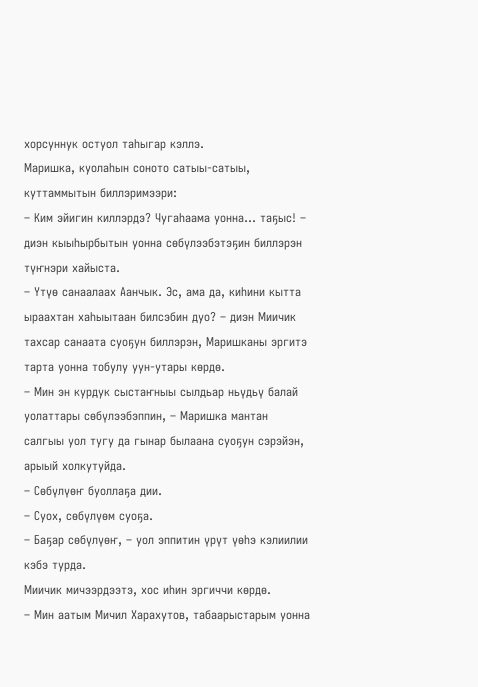хорсуннук остуол таһыгар кэллэ.
Маришка, куолаһын соното сатыы-сатыы, куттаммытын биллэримээри:
– Ким эйигин киллэрдэ? Чугаһаама уонна… таҕыс! – диэн кыыһырбытын уонна сөбүлээбэтэҕин биллэрэн түҥнэри хайыста.
– Үтүө санаалаах Аанчык. Эс, ама да, киһини кытта ыраахтан хаһыытаан билсэбин дуо? – диэн Миичик тахсар санаата суоҕун биллэрэн, Маришканы эргитэ тарта уонна тобулу уун-утары көрдө.
– Мин эн курдук сыстаҥныы сылдьар ньүдьү балай уолаттары сөбүлээбэппин, – Маришка мантан салгыы уол тугу да гынар былаана суоҕун сэрэйэн, арыый холкутуйда.
– Сөбүлүөҥ буоллаҕа дии.
– Суох, сөбүлүөм суоҕа.
– Баҕар сөбүлүөҥ, – уол эппитин үрүт үөһэ кэлиилии кэбэ турда.
Миичик мичээрдээтэ, хос иһин эргиччи көрдө.
– Мин аатым Мичил Харахутов, табаарыстарым уонна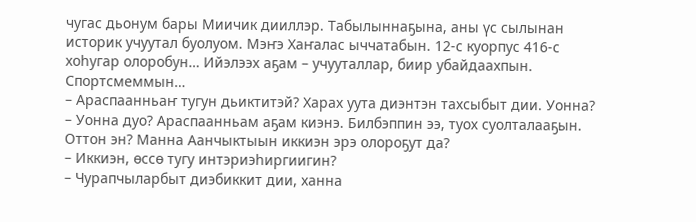чугас дьонум бары Миичик дииллэр. Табылыннаҕына, аны үс сылынан историк учуутал буолуом. Мэҥэ Хаҥалас ыччатабын. 12-с куорпус 416-с хоһугар олоробун… Ийэлээх аҕам – учууталлар, биир убайдаахпын. Спортсмеммын…
– Араспаанньаҥ тугун дьиктитэй? Харах уута диэнтэн тахсыбыт дии. Уонна?
– Уонна дуо? Араспаанньам аҕам киэнэ. Билбэппин ээ, туох суолталааҕын. Оттон эн? Манна Аанчыктыын иккиэн эрэ олороҕут да?
– Иккиэн, өссө тугу интэриэһиргиигин?
– Чурапчыларбыт диэбиккит дии, ханна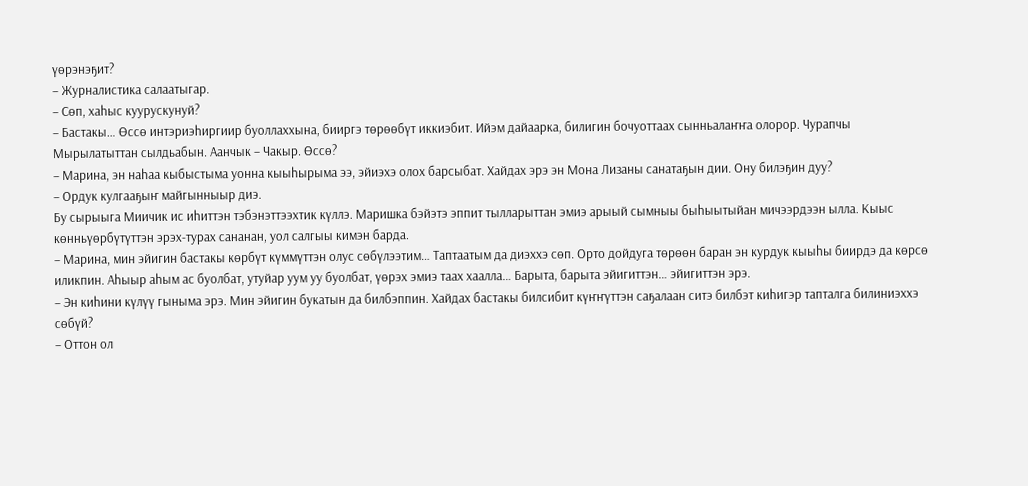үөрэнэҕит?
– Журналистика салаатыгар.
– Сөп, хаһыс куурускунуй?
– Бастакы… Өссө интэриэһиргиир буоллаххына, бииргэ төрөөбүт иккиэбит. Ийэм дайаарка, билигин бочуоттаах сынньалаҥҥа олорор. Чурапчы Мырылатыттан сылдьабын. Аанчык – Чакыр. Өссө?
– Марина, эн наһаа кыбыстыма уонна кыыһырыма ээ, эйиэхэ олох барсыбат. Хайдах эрэ эн Мона Лизаны санатаҕын дии. Ону билэҕин дуу?
– Ордук кулгааҕыҥ майгынныыр диэ.
Бу сырыыга Миичик ис иһиттэн тэбэнэттээхтик күллэ. Маришка бэйэтэ эппит тылларыттан эмиэ арыый сымныы быһыытыйан мичээрдээн ылла. Кыыс көнньүөрбүтүттэн эрэх-турах сананан, уол салгыы кимэн барда.
– Марина, мин эйигин бастакы көрбүт күммүттэн олус сөбүлээтим… Таптаатым да диэххэ сөп. Орто дойдуга төрөөн баран эн курдук кыыһы биирдэ да көрсө иликпин. Аһыыр аһым ас буолбат, утуйар уум уу буолбат, үөрэх эмиэ таах хаалла… Барыта, барыта эйигиттэн… эйигиттэн эрэ.
– Эн киһини күлүү гыныма эрэ. Мин эйигин букатын да билбэппин. Хайдах бастакы билсибит күҥҥүттэн саҕалаан ситэ билбэт киһигэр тапталга билиниэххэ сөбүй?
– Оттон ол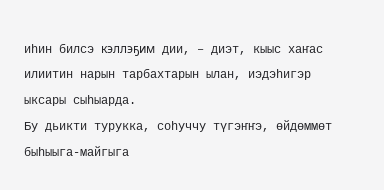иһин билсэ кэллэҕим дии, – диэт, кыыс хаҥас илиитин нарын тарбахтарын ылан, иэдэһигэр ыксары сыһыарда.
Бу дьикти турукка, соһуччу түгэҥҥэ, өйдөммөт быһыыга-майгыга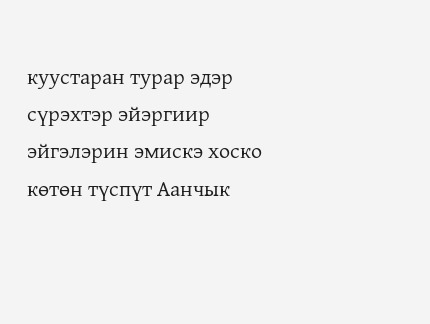куустаран турар эдэр сүрэхтэр эйэргиир эйгэлэрин эмискэ хоско көтөн түспүт Аанчык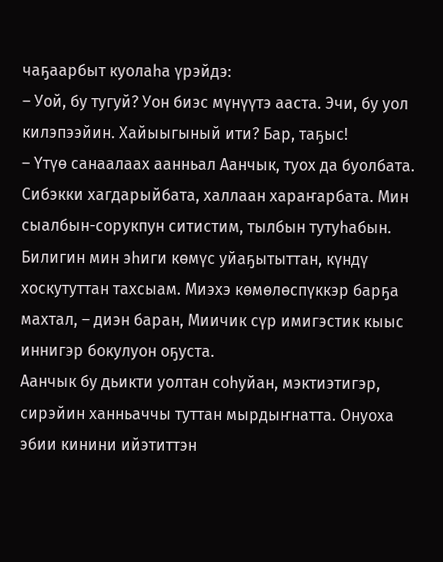чаҕаарбыт куолаһа үрэйдэ:
– Уой, бу тугуй? Уон биэс мүнүүтэ ааста. Эчи, бу уол килэпээйин. Хайыыгыный ити? Бар, таҕыс!
– Үтүө санаалаах аанньал Аанчык, туох да буолбата. Сибэкки хагдарыйбата, халлаан хараҥарбата. Мин сыалбын-сорукпун ситистим, тылбын тутуһабын. Билигин мин эһиги көмүс уйаҕытыттан, күндү хоскутуттан тахсыам. Миэхэ көмөлөспүккэр барҕа махтал, – диэн баран, Миичик сүр имигэстик кыыс иннигэр бокулуон оҕуста.
Аанчык бу дьикти уолтан соһуйан, мэктиэтигэр, сирэйин ханньаччы туттан мырдыҥнатта. Онуоха эбии кинини ийэтиттэн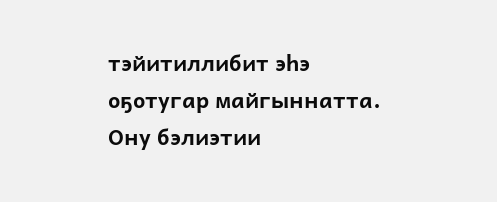тэйитиллибит эһэ оҕотугар майгыннатта. Ону бэлиэтии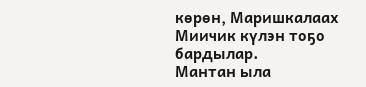көрөн, Маришкалаах Миичик күлэн тоҕо бардылар.
Мантан ыла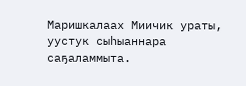Маришкалаах Миичик ураты, уустук сыһыаннара саҕаламмыта.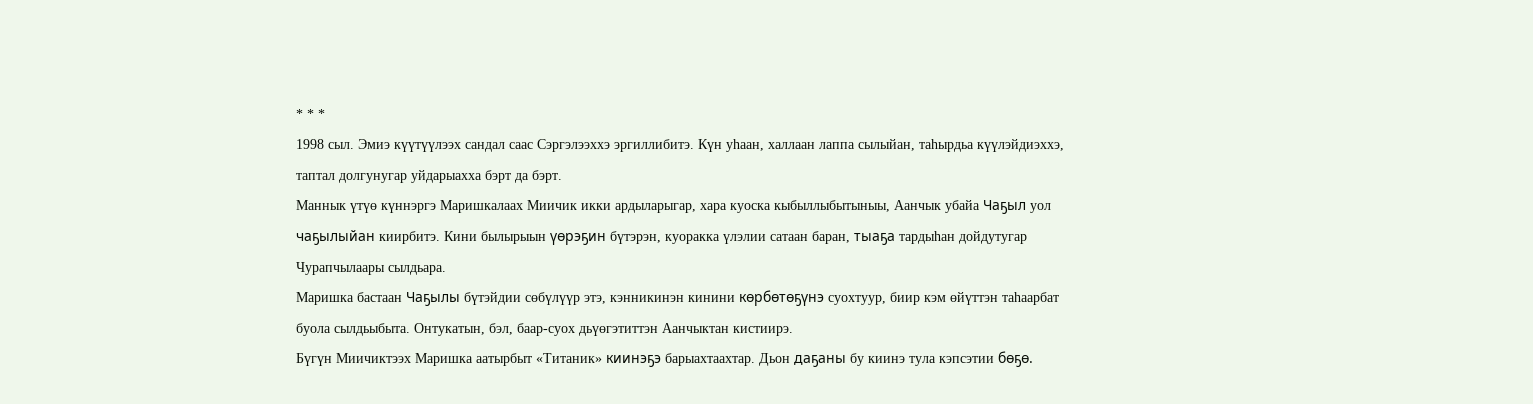* * *
1998 сыл. Эмиэ күүтүүлээх сандал саас Сэргэлээххэ эргиллибитэ. Күн уһаан, халлаан лаппа сылыйан, таһырдьа күүлэйдиэххэ, таптал долгунугар уйдарыахха бэрт да бэрт.
Маннык үтүө күннэргэ Маришкалаах Миичик икки ардыларыгар, хара куоска кыбыллыбытыныы, Аанчык убайа Чаҕыл уол чаҕылыйан киирбитэ. Кини былырыын үөрэҕин бүтэрэн, куоракка үлэлии сатаан баран, тыаҕа тардыһан дойдутугар Чурапчылаары сылдьара.
Маришка бастаан Чаҕылы бүтэйдии сөбүлүүр этэ, кэнникинэн кинини көрбөтөҕүнэ суохтуур, биир кэм өйүттэн таһаарбат буола сылдьыбыта. Онтукатын, бэл, баар-суох дьүөгэтиттэн Аанчыктан кистиирэ.
Бүгүн Миичиктээх Маришка аатырбыт «Титаник» киинэҕэ барыахтаахтар. Дьон даҕаны бу киинэ тула кэпсэтии бөҕө.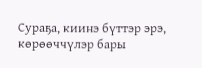Сураҕа, киинэ бүттэр эрэ, көрөөччүлэр бары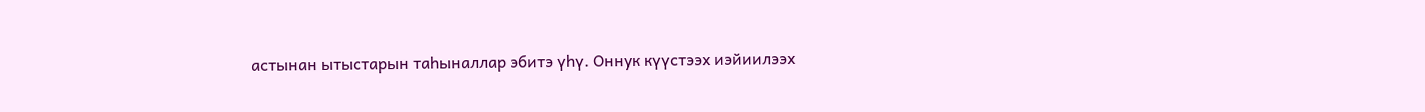астынан ытыстарын таһыналлар эбитэ үһү. Оннук күүстээх иэйиилээх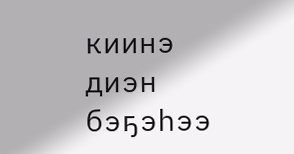киинэ диэн бэҕэһээ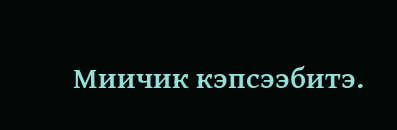Миичик кэпсээбитэ.